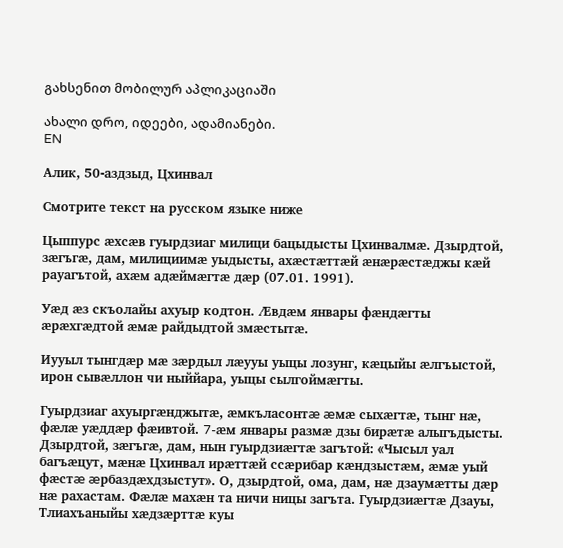გახსენით მობილურ აპლიკაციაში

ახალი დრო, იდეები, ადამიანები.
EN

Алик, 50-аздзыд, Цхинвал

Смотрите текст на русском языке ниже

Цыппурс æхсæв гуырдзиаг милици бацыдысты Цхинвалмæ. Дзырдтой, зæгъгæ, дам, милициимæ уыдысты, ахæстæттæй æнæрæстæджы кæй рауагътой, ахæм адæймæгтæ дæр (07.01. 1991).

Уæд æз скъолайы ахуыр кодтон. Æвдæм январы фæндæгты æрæхгæдтой æмæ райдыдтой змæстытæ.

Иууыл тынгдæр мæ зæрдыл лæууы уыцы лозунг, кæцыйы æлгъыстой, ирон сывæллон чи ныййара, уыцы сылгоймæгты.

Гуырдзиаг ахуыргæнджытæ, æмкъласонтæ æмæ сыхæгтæ, тынг нæ, фæлæ уæддæр фæивтой. 7-æм январы размæ дзы бирæтæ алыгъдысты. Дзырдтой, зæгъгæ, дам, нын гуырдзиæгтæ загътой: «Чысыл уал багъæцут, мæнæ Цхинвал ирæттæй ссæрибар кæндзыстæм, æмæ уый фæстæ æрбаздæхдзыстут». О, дзырдтой, ома, дам, нæ дзаумæтты дæр нæ рахастам. Фæлæ махæн та ничи ницы загъта. Гуырдзиæгтæ Дзауы, Тлиахъаныйы хæдзæрттæ куы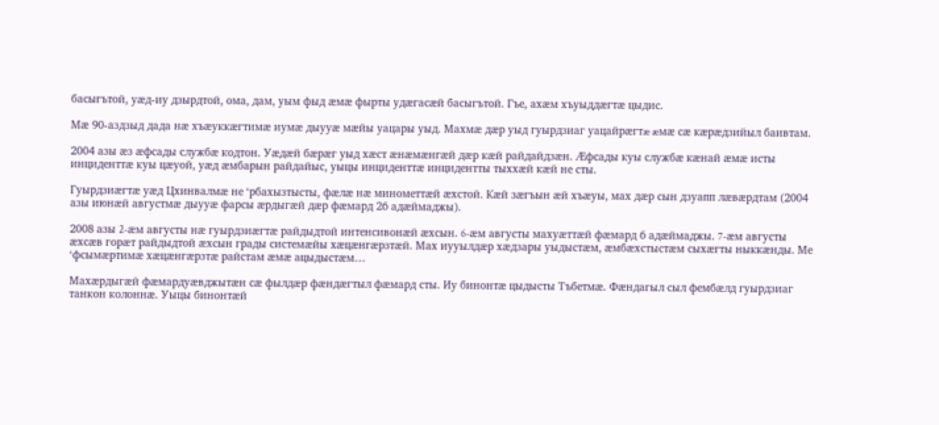басыгътой, уæд-иу дзырдтой, ома, дам, уым фыд æмæ фырты удæгасæй басыгътой. Гъе, ахæм хъуыддæгтæ цыдис.

Мæ 90-аздзыд дада нæ хъæуккæгтимæ иумæ дыууæ мæйы уацары уыд. Махмæ дæр уыд гуырдзиаг уацайрæгтæ æмæ сæ кæрæдзийыл баивтам.

2004 азы æз æфсады службæ кодтон. Уæдæй бæрæг уыд хæст æнæмæнгæй дæр кæй райдайдзæн. Æфсады куы службæ кæнай æмæ исты инциденттæ куы цæуой, уæд æмбарын райдайыс, уыцы инциденттæ инцидентты тыххæй кæй не сты.

Гуырдзиæгтæ уæд Цхинвалмæ не ‘рбахызтысты, фæлæ нæ минометтæй æхстой. Кæй зæгъын æй хъæуы, мах дæр сын дзуапп лæвæрдтам (2004 азы июнæй августмæ дыууæ фарсы æрдыгæй дæр фæмард 26 адæймаджы).

2008 азы 2-æм августы нæ гуырдзиæгтæ райдыдтой интенсивонæй æхсын. 6-æм августы махуæттæй фæмард 6 адæймаджы. 7-æм августы æхсæв горæт райдыдтой æхсын грады системæйы хæцæнгæрзтæй. Мах иууылдæр хæдзары уыдыстæм, æмбæхстыстæм сыхæгты ныккæнды. Ме ‘фсымæртимæ хæцæнгæрзтæ райстам æмæ ацыдыстæм…

Махæрдыгæй фæмардуæвджытæн сæ фылдæр фæндæгтыл фæмард сты. Иу бинонтæ цыдысты Тъбетмæ. Фæндагыл сыл фембæлд гуырдзиаг танкон колоннæ. Уыцы бинонтæй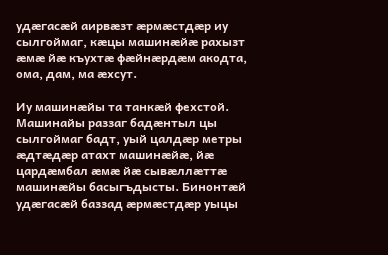удæгасæй аирвæзт æрмæстдæр иу сылгоймаг, кæцы машинæйæ рахызт æмæ йæ къухтæ фæйнæрдæм акодта, ома, дам, ма æхсут.

Иу машинæйы та танкæй фехстой. Машинайы раззаг бадæнтыл цы сылгоймаг бадт, уый цалдæр метры æдтæдæр атахт машинæйæ, йæ цардæмбал æмæ йæ сывæллæттæ машинæйы басыгъдысты. Бинонтæй удæгасæй баззад æрмæстдæр уыцы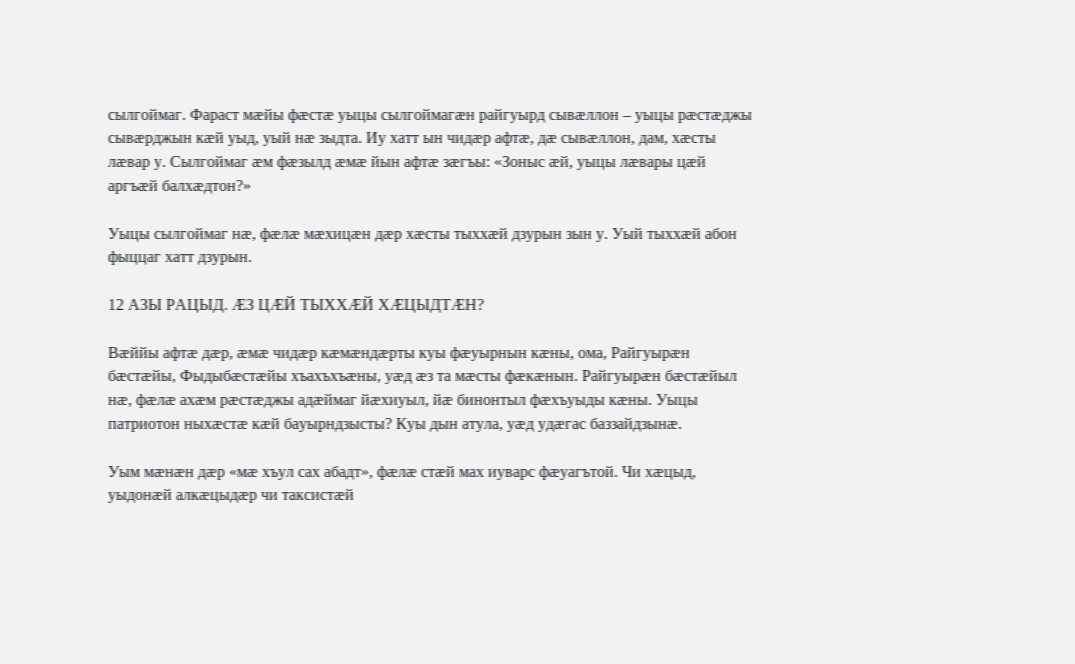сылгоймаг. Фараст мæйы фæстæ уыцы сылгоймагæн райгуырд сывæллон – уыцы рæстæджы сывæрджын кæй уыд, уый нæ зыдта. Иу хатт ын чидæр афтæ, дæ сывæллон, дам, хæсты лæвар у. Сылгоймаг æм фæзылд æмæ йын афтæ зæгъы: «Зоныс æй, уыцы лæвары цæй аргъæй балхæдтон?»

Уыцы сылгоймаг нæ, фæлæ мæхицæн дæр хæсты тыххæй дзурын зын у. Уый тыххæй абон фыццаг хатт дзурын.

12 АЗЫ РАЦЫД. ÆЗ ЦÆЙ ТЫХХÆЙ ХÆЦЫДТÆН?

Вæййы афтæ дæр, æмæ чидæр кæмæндæрты куы фæуырнын кæны, ома, Райгуырæн бæстæйы, Фыдыбæстæйы хъахъхъæны, уæд æз та мæсты фæкæнын. Райгуырæн бæстæйыл нæ, фæлæ ахæм рæстæджы адæймаг йæхиуыл, йæ бинонтыл фæхъуыды кæны. Уыцы патриотон ныхæстæ кæй бауырндзысты? Куы дын атула, уæд удæгас баззайдзынæ.

Уым мæнæн дæр «мæ хъул сах абадт», фæлæ стæй мах иуварс фæуагътой. Чи хæцыд, уыдонæй алкæцыдæр чи таксистæй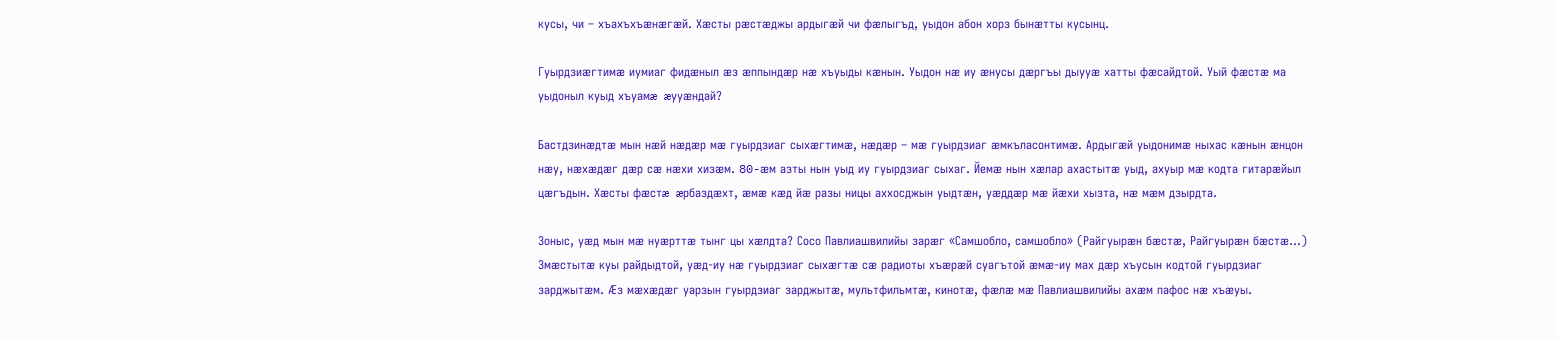кусы, чи – хъахъхъæнæгæй. Хæсты рæстæджы ардыгæй чи фæлыгъд, уыдон абон хорз бынæтты кусынц.

Гуырдзиæгтимæ иумиаг фидæныл æз æппындæр нæ хъуыды кæнын. Уыдон нæ иу æнусы дæргъы дыууæ хатты фæсайдтой. Уый фæстæ ма уыдоныл куыд хъуамæ æууæндай?

Бастдзинæдтæ мын нæй нæдæр мæ гуырдзиаг сыхæгтимæ, нæдæр – мæ гуырдзиаг æмкъласонтимæ. Ардыгæй уыдонимæ ныхас кæнын æнцон нæу, нæхæдæг дæр сæ нæхи хизæм. 80-æм азты нын уыд иу гуырдзиаг сыхаг. Йемæ нын хæлар ахастытæ уыд, ахуыр мæ кодта гитарæйыл цæгъдын. Хæсты фæстæ æрбаздæхт, æмæ кæд йæ разы ницы аххосджын уыдтæн, уæддæр мæ йæхи хызта, нæ мæм дзырдта.

Зоныс, уæд мын мæ нуæрттæ тынг цы хæлдта? Сосо Павлиашвилийы зарæг «Самшобло, самшобло» (Райгуырæн бæстæ, Райгуырæн бæстæ…) Змæстытæ куы райдыдтой, уæд-иу нæ гуырдзиаг сыхæгтæ сæ радиоты хъæрæй суагътой æмæ-иу мах дæр хъусын кодтой гуырдзиаг зарджытæм. Æз мæхæдæг уарзын гуырдзиаг зарджытæ, мультфильмтæ, кинотæ, фæлæ мæ Павлиашвилийы ахæм пафос нæ хъæуы.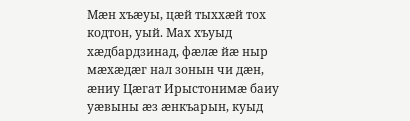Мæн хъæуы, цæй тыххæй тох кодтон, уый. Мах хъуыд хæдбардзинад, фæлæ йæ ныр мæхæдæг нал зонын чи дæн, æниу Цæгат Ирыстонимæ баиу уæвыны æз æнкъарын, куыд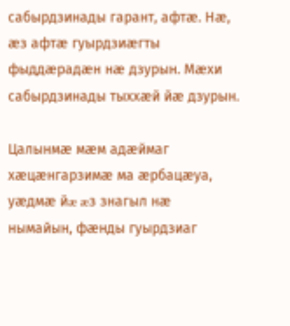сабырдзинады гарант, афтæ. Нæ, æз афтæ гуырдзиæгты фыддæрадæн нæ дзурын. Мæхи сабырдзинады тыххæй йæ дзурын.

Цалынмæ мæм адæймаг хæцæнгарзимæ ма æрбацæуа, уæдмæ йæ æз знагыл нæ нымайын, фæнды гуырдзиаг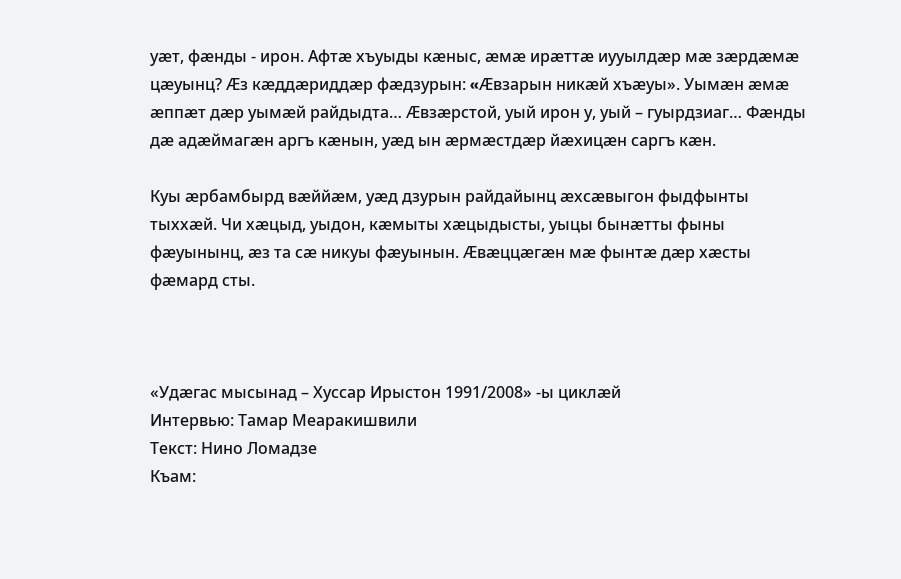уæт, фæнды - ирон. Афтæ хъуыды кæныс, æмæ ирæттæ иууылдæр мæ зæрдæмæ цæуынц? Æз кæддæриддæр фæдзурын: «Æвзарын никæй хъæуы». Уымæн æмæ æппæт дæр уымæй райдыдта… Æвзæрстой, уый ирон у, уый – гуырдзиаг… Фæнды дæ адæймагæн аргъ кæнын, уæд ын æрмæстдæр йæхицæн саргъ кæн.

Куы æрбамбырд вæййæм, уæд дзурын райдайынц æхсæвыгон фыдфынты тыххæй. Чи хæцыд, уыдон, кæмыты хæцыдысты, уыцы бынæтты фыны фæуынынц, æз та сæ никуы фæуынын. Æвæццæгæн мæ фынтæ дæр хæсты фæмард сты.



«Удæгас мысынад – Хуссар Ирыстон 1991/2008» -ы циклæй
Интервью: Тамар Меаракишвили
Текст: Нино Ломадзе
Къам: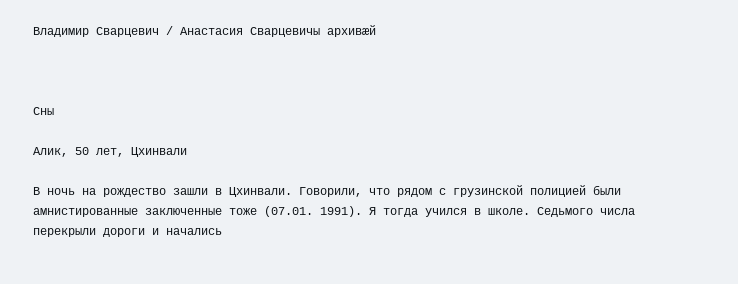Владимир Сварцевич / Анастасия Сварцевичы архивæй



Сны

Алик, 50 лет, Цхинвали

В ночь на рождество зашли в Цхинвали. Говорили, что рядом с грузинской полицией были амнистированные заключенные тоже (07.01. 1991). Я тогда учился в школе. Седьмого числа перекрыли дороги и начались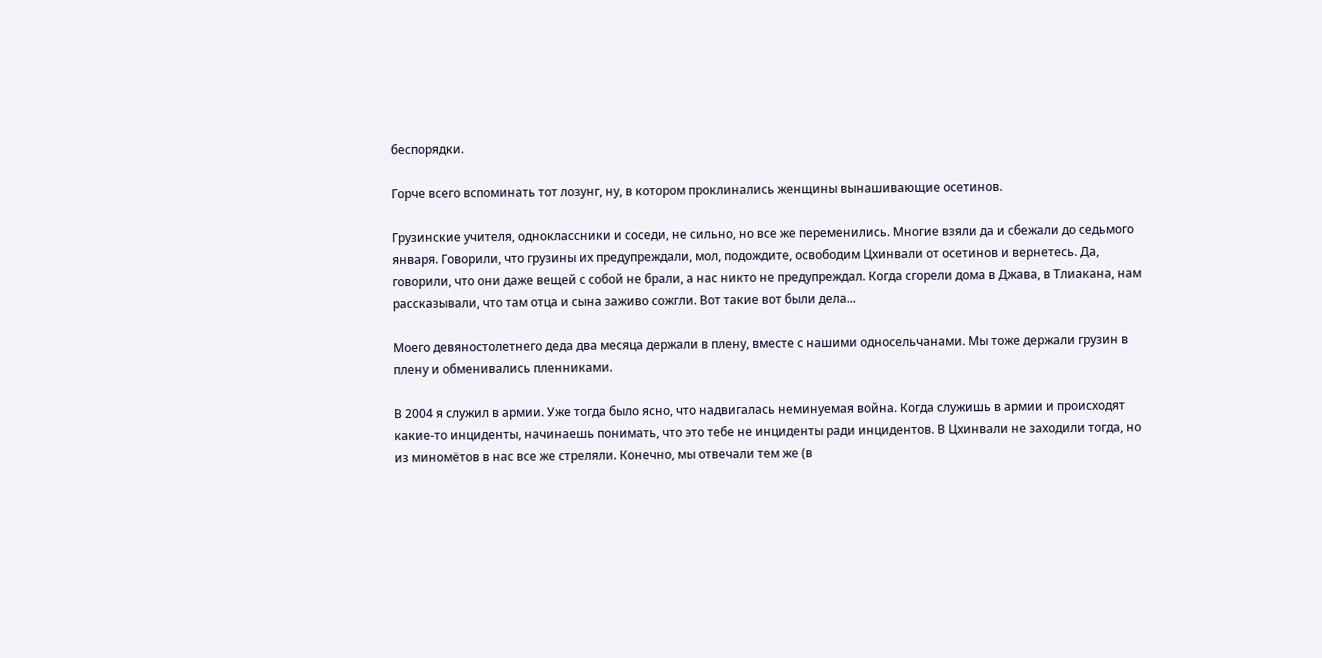беспорядки.

Горче всего вспоминать тот лозунг, ну, в котором проклинались женщины вынашивающие осетинов.

Грузинские учителя, одноклассники и соседи, не сильно, но все же переменились. Многие взяли да и сбежали до седьмого января. Говорили, что грузины их предупреждали, мол, подождите, освободим Цхинвали от осетинов и вернетесь. Да, говорили, что они даже вещей с собой не брали, а нас никто не предупреждал. Когда сгорели дома в Джава, в Тлиакана, нам рассказывали, что там отца и сына заживо сожгли. Вот такие вот были дела...

Моего девяностолетнего деда два месяца держали в плену, вместе с нашими односельчанами. Мы тоже держали грузин в плену и обменивались пленниками.

В 2004 я служил в армии. Уже тогда было ясно, что надвигалась неминуемая война. Когда служишь в армии и происходят какие-то инциденты, начинаешь понимать, что это тебе не инциденты ради инцидентов. В Цхинвали не заходили тогда, но из миномётов в нас все же стреляли. Конечно, мы отвечали тем же (в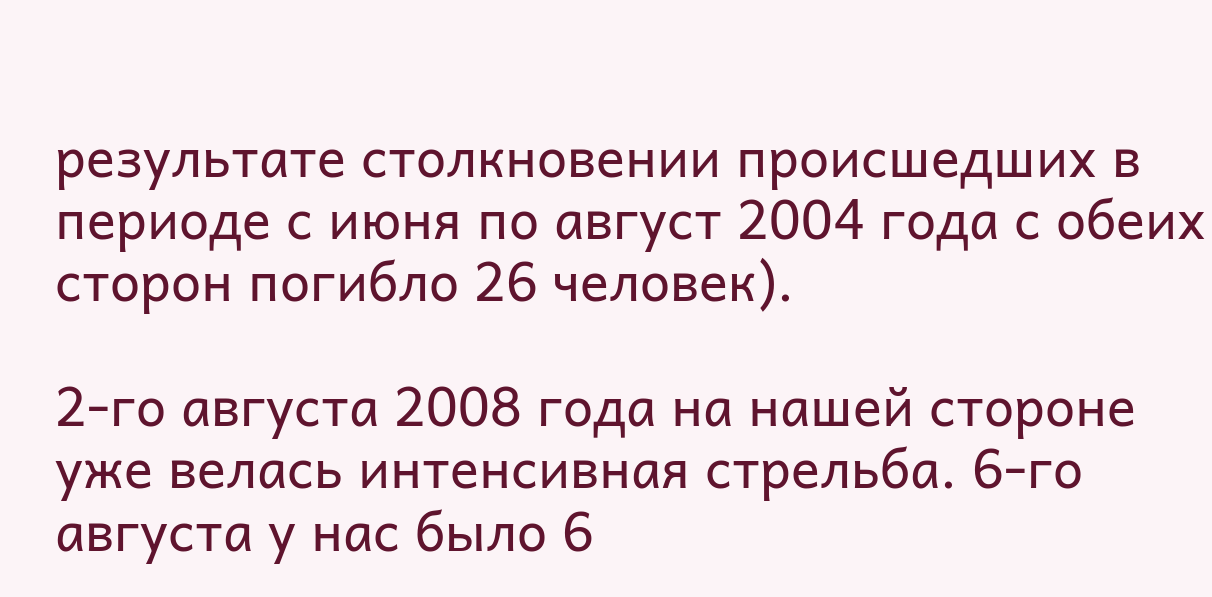результате столкновении происшедших в периоде с июня по август 2004 года с обеих сторон погибло 26 человек).

2-го августа 2008 года на нашей стороне уже велась интенсивная стрельба. 6-го августа у нас было 6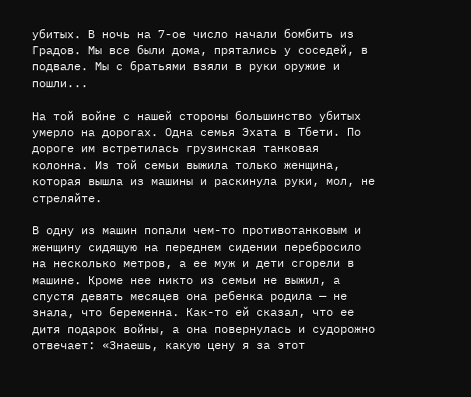убитых. В ночь на 7-ое число начали бомбить из Градов. Мы все были дома, прятались у соседей, в подвале. Мы с братьями взяли в руки оружие и пошли...

На той войне с нашей стороны большинство убитых умерло на дорогах. Одна семья Эхата в Тбети. По дороге им встретилась грузинская танковая колонна. Из той семьи выжила только женщина, которая вышла из машины и раскинула руки, мол, не стреляйте.

В одну из машин попали чем-то противотанковым и женщину сидящую на переднем сидении перебросило на несколько метров, а ее муж и дети сгорели в машине. Кроме нее никто из семьи не выжил, а спустя девять месяцев она ребенка родила — не знала, что беременна. Как-то ей сказал, что ее дитя подарок войны, а она повернулась и судорожно отвечает: «Знаешь, какую цену я за этот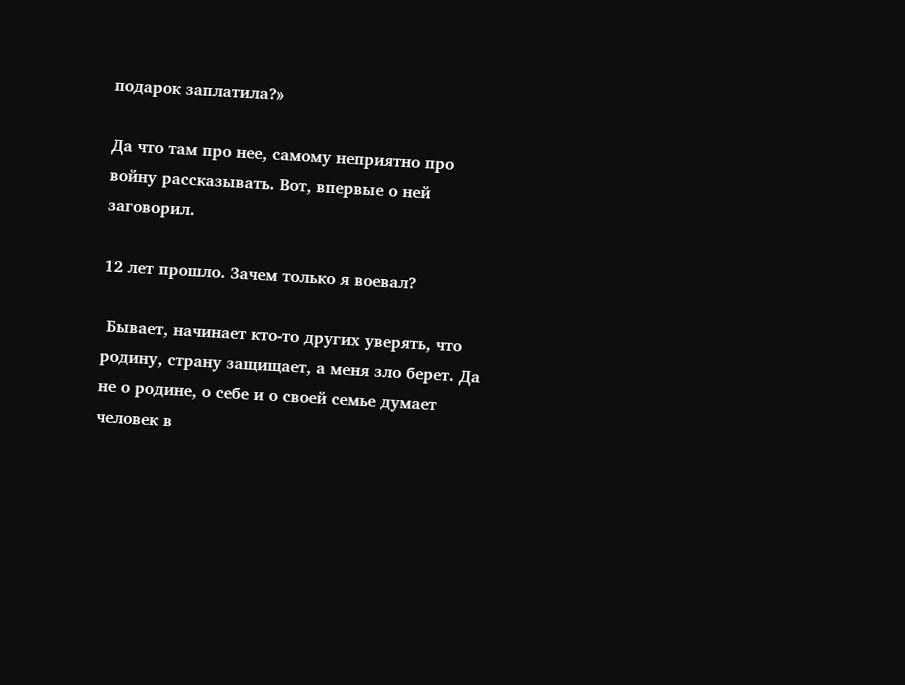подарок заплатила?»

Да что там про нее, самому неприятно про войну рассказывать. Вот, впервые о ней заговорил.

12 лет прошло. Зачем только я воевал?

 Бывает, начинает кто-то других уверять, что родину, страну защищает, а меня зло берет. Да не о родине, о себе и о своей семье думает человек в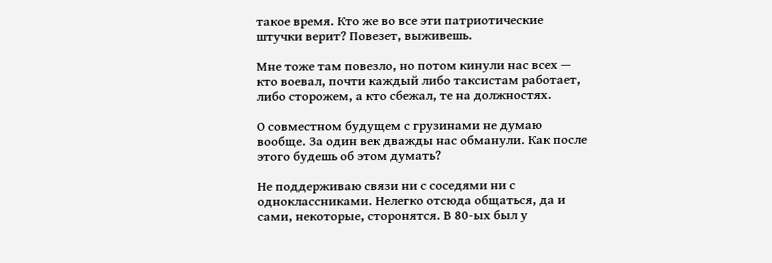такое время. Кто же во все эти патриотические штучки верит? Повезет, выживешь.

Мне тоже там повезло, но потом кинули нас всех — кто воевал, почти каждый либо таксистам работает, либо сторожем, а кто сбежал, те на должностях.

О совместном будущем с грузинами не думаю вообще. За один век дважды нас обманули. Как после этого будешь об этом думать?

Не поддерживаю связи ни с соседями ни с одноклассниками. Нелегко отсюда общаться, да и сами, некоторые, сторонятся. В 80-ых был у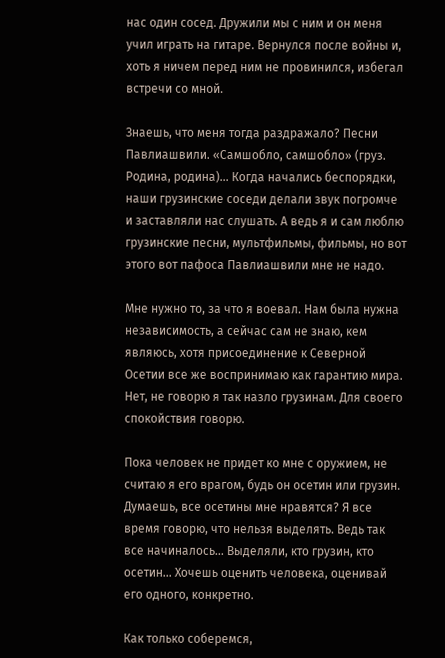нас один сосед. Дружили мы с ним и он меня учил играть на гитаре. Вернулся после войны и, хоть я ничем перед ним не провинился, избегал встречи со мной.

Знаешь, что меня тогда раздражало? Песни Павлиашвили. «Самшобло, самшобло» (груз. Родина, родина)... Когда начались беспорядки, наши грузинские соседи делали звук погромче и заставляли нас слушать. А ведь я и сам люблю грузинские песни, мультфильмы, фильмы, но вот этого вот пафоса Павлиашвили мне не надо.

Мне нужно то, за что я воевал. Нам была нужна независимость, а сейчас сам не знаю, кем являюсь, хотя присоединение к Северной Осетии все же воспринимаю как гарантию мира. Нет, не говорю я так назло грузинам. Для своего спокойствия говорю.

Пока человек не придет ко мне с оружием, не считаю я его врагом, будь он осетин или грузин. Думаешь, все осетины мне нравятся? Я все время говорю, что нельзя выделять. Ведь так все начиналось... Выделяли, кто грузин, кто осетин... Хочешь оценить человека, оценивай его одного, конкретно.

Как только соберемся,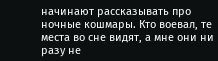начинают рассказывать про ночные кошмары. Кто воевал, те места во сне видят, а мне они ни разу не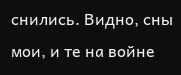снились. Видно, сны мои, и те на войне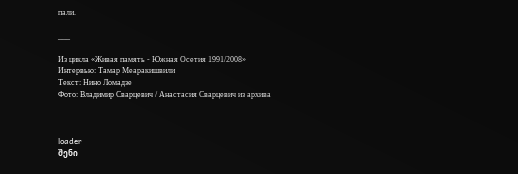пали.

___

Из цикла «Живая память - Южная Осетия 1991/2008»
Интервью: Тамар Меаракишвили
Текст: Нино Ломадзе
Фото: Владимир Сварцевич / Анастасия Сварцевич из архива



loader
შენი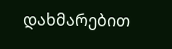დახმარებით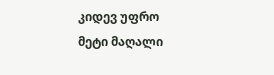კიდევ უფრო მეტი მაღალი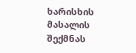ხარისხის მასალის შექმნას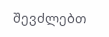შევძლებთ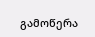გამოწერა